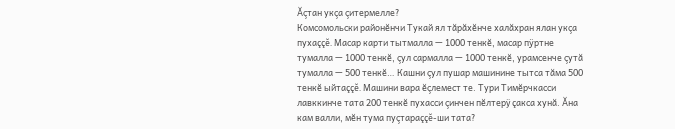Ăçтан укçа çитермелле?
Комсомольски районĕнчи Тукай ял тăрăхĕнче халăхран ялан укçа пухаççĕ. Масар карти тытмалла — 1000 тенкĕ, масар пÿртне тумалла — 1000 тенкĕ, çул сармалла — 1000 тенкĕ, урамсенче çутă тумалла — 500 тенкĕ… Кашни çул пушар машинине тытса тăма 500 тенкĕ ыйтаççĕ. Машини вара ĕçлемест те. Тури Тимĕрчкасси лавккинче тата 200 тенкĕ пухасси çинчен пĕлтерÿ çакса хунă. Ăна кам валли, мĕн тума пуçтараççĕ-ши тата?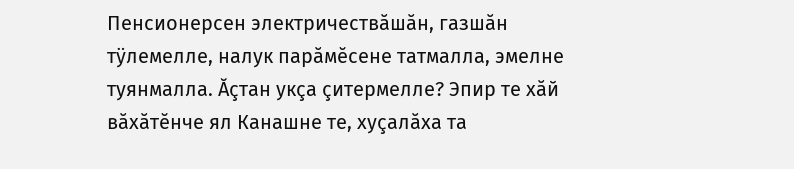Пенсионерсен электричествăшăн, газшăн тÿлемелле, налук парăмĕсене татмалла, эмелне туянмалла. Ăçтан укçа çитермелле? Эпир те хăй вăхăтĕнче ял Канашне те, хуçалăха та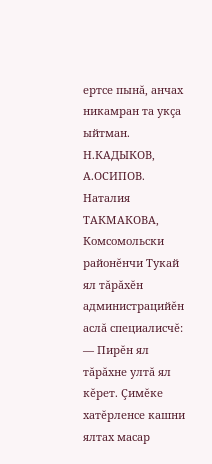ертсе пынă, анчах никамран та укçа ыйтман.
Н.КАДЫКОВ, А.ОСИПОВ.
Наталия ТАКМАКОВА, Комсомольски районĕнчи Тукай ял тăрăхĕн администрацийĕн аслă специалисчĕ:
— Пирĕн ял тăрăхне ултă ял кĕрет. Çимĕке хатĕрленсе кашни ялтах масар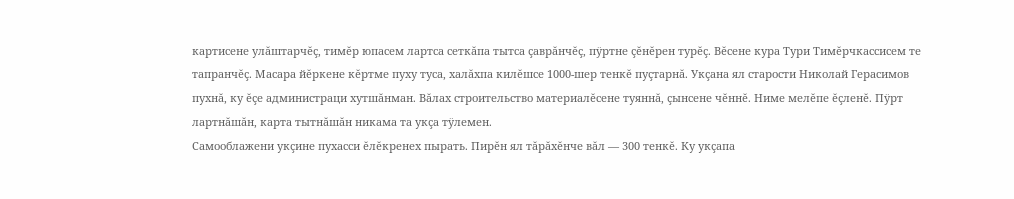картисене улăштарчĕç, тимĕр юпасем лартса сеткăпа тытса çаврăнчĕç, пÿртне çĕнĕрен турĕç. Вĕсене кура Тури Тимĕрчкассисем те тапранчĕç. Масара йĕркене кĕртме пуху туса, халăхпа килĕшсе 1000-шер тенкĕ пуçтарнă. Укçана ял старости Николай Герасимов пухнă, ку ĕçе администраци хутшăнман. Вăлах строительство материалĕсене туяннă, çынсене чĕннĕ. Ниме мелĕпе ĕçленĕ. Пÿрт лартнăшăн, карта тытнăшăн никама та укçа тÿлемен.
Самооблажени укçине пухасси ĕлĕкренех пырать. Пирĕн ял тăрăхĕнче вăл — 300 тенкĕ. Ку укçапа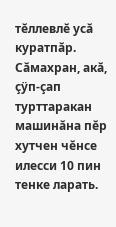тĕллевлĕ усă куратпăр. Сăмахран, акă, çÿп-çап турттаракан машинăна пĕр хутчен чĕнсе илесси 10 пин тенке ларать.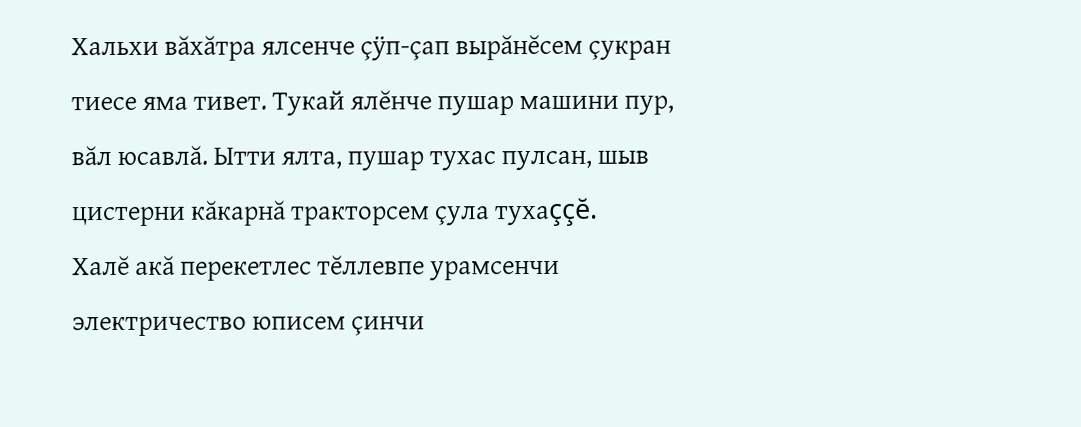Хальхи вăхăтра ялсенче çÿп-çап вырăнĕсем çукран тиесе яма тивет. Тукай ялĕнче пушар машини пур, вăл юсавлă. Ытти ялта, пушар тухас пулсан, шыв цистерни кăкарнă тракторсем çула тухаççĕ.
Халĕ акă перекетлес тĕллевпе урамсенчи электричество юписем çинчи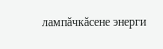лампăчкăсене энерги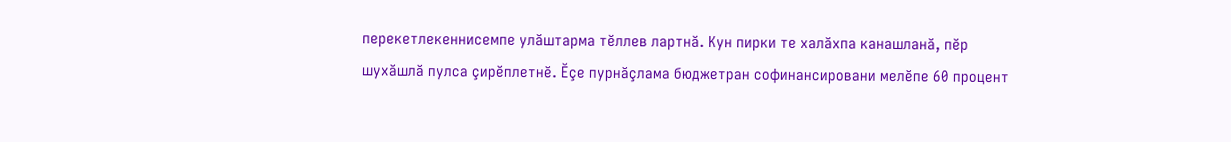перекетлекеннисемпе улăштарма тĕллев лартнă. Кун пирки те халăхпа канашланă, пĕр шухăшлă пулса çирĕплетнĕ. Ĕçе пурнăçлама бюджетран софинансировани мелĕпе 60 процент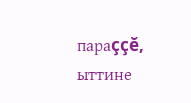параççĕ, ыттине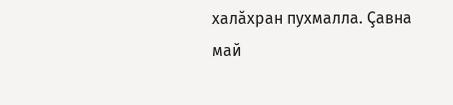халăхран пухмалла. Çавна май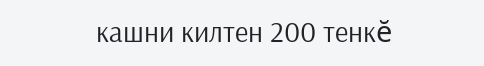кашни килтен 200 тенкĕ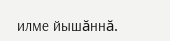илме йышăннă.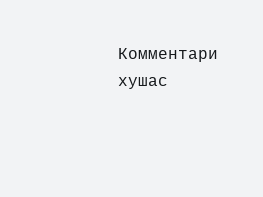Комментари хушас